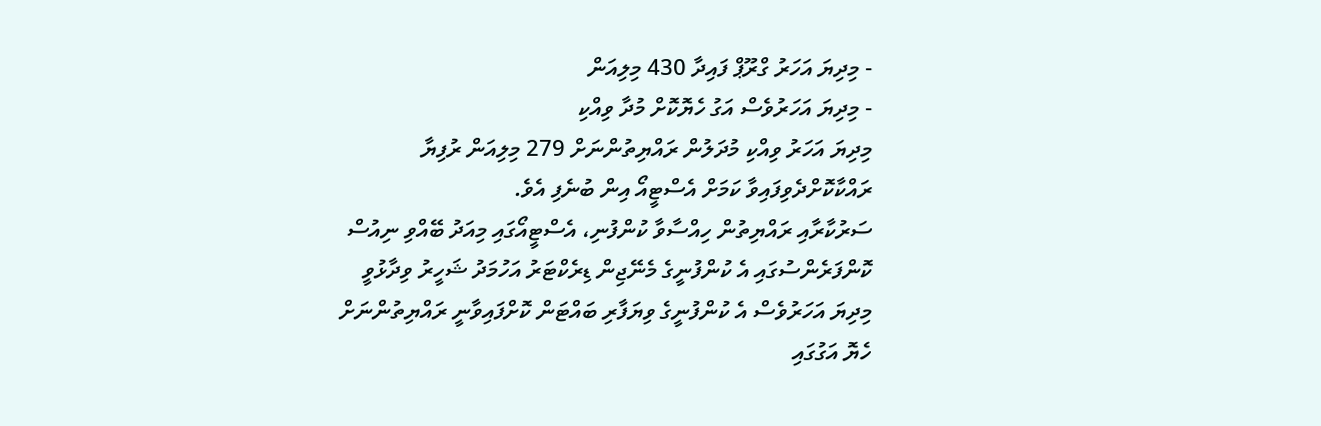- މިދިޔަ އަހަރު ގްރޫޕް ފައިދާ 430 މިލިއަން
- މިދިޔަ އަހަރުވެސް އަގު ހެޔޮކޮށް މުދާ ވިއްކި
މިދިޔަ އަހަރު ވިއްކި މުދަލުން ރައްޔިތުންނަށް 279 މިލިއަން ރުފިޔާ ރައްކާކޮށްދެވިފައިވާ ކަމަށް އެސްޓީއޯ އިން ބުނެފި އެވެ.
ސަރުކާރާއި ރައްޔިތުން ހިއްސާވާ ކުންފުނި، އެސްޓީއޯގައި މިއަދު ބޭއްވި ނިއުސް ކޮންފަރެންސުގައި އެ ކުންފުނީގެ މެނޭޖިން ޑިރެކްޓަރު އަހުމަދު ޝަހީރު ވިދާޅުވީ މިދިޔަ އަހަރުވެސް އެ ކުންފުނީގެ ވިޔަފާރި ބައްޓަން ކޮށްފައިވާނީ ރައްޔިތުންނަށް ހެޔޮ އަގުގައި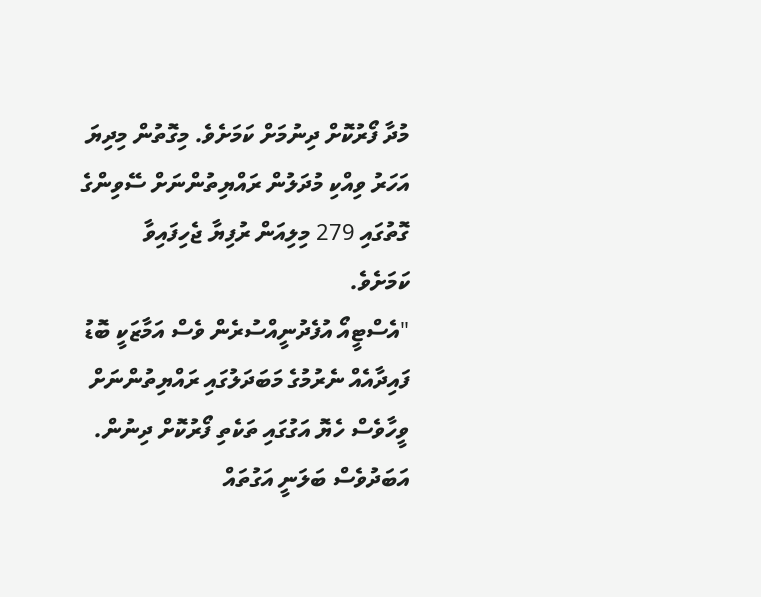މުދާ ފޯރުކޮށް ދިނުމަށް ކަމަށެވެ. މިގޮތުން މިދިޔަ އަހަރު ވިއްކި މުދަލުން ރައްޔިތުންނަށް ސޭވިންގެ ގޮތުގައި 279 މިލިއަން ރުފިޔާ ޖެހިފައިވާ ކަމަށެވެ.
"އެސްޓީއޯ އުފެދުނީއްސުރެން ވެސް އަމާޒަކީ ބޮޑު ފައިދާއެއް ނެރުމުގެ މަބަދަލުގައި ރައްޔިތުންނަށް ވީހާވެސް ހެޔޮ އަގުގައި ތަކެތި ފޯރުކޮށް ދިނުން. އަބަދުވެސް ބަލަނީ އަގުތައް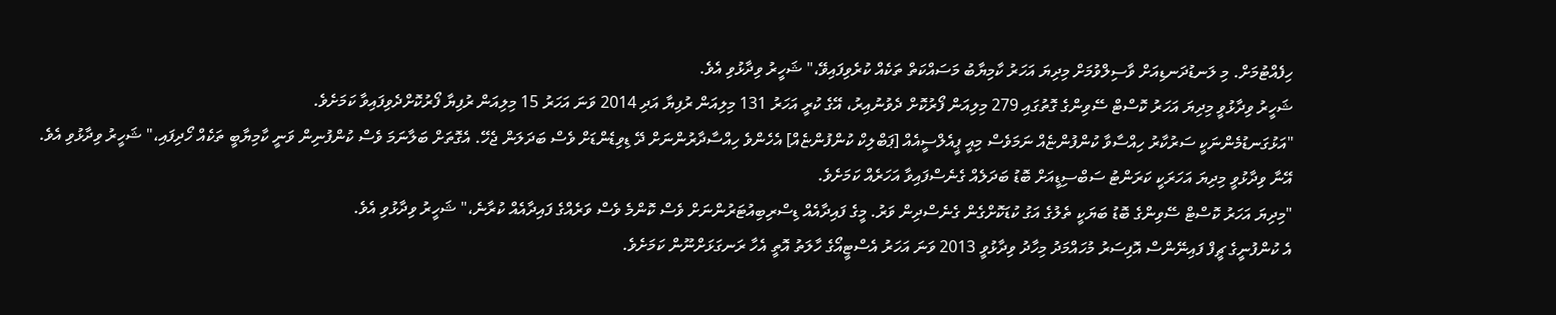ހިފެއްޓުމަށް. މި ލަނޑުދަނޑިއަށް ވާސިލްވުމަށް މިދިޔަ އަހަރު ކާމިޔާބު މަސައްކަތް ތަކެއް ކުރެވިފައިވޭ،" ޝަހީރު ވިދާޅުވި އެވެ.
ޝަހީރު ވިދާޅުވީ މިދިޔަ އަހަރު ކޮސްޓް ސޭވިންގެ ގޮތުގައި 279 މިލިއަން ފޯރުކޮށް ދެވުނުއިރު، އޭގެ ކުރީ އަހަރު 131 މިލިއަން ރުފިޔާ އަދި 2014 ވަނަ އަހަރު 15 މިލިއަން ރުފިޔާ ފޯރުކޮށްދެވިފައިވާ ކަމަށެވެ.
"އަޅުގަނޑުމެންނަކީ ސަރުކާރު ހިއްސާވާ ކުންފުންޏެއް ނަމަވެސް މިއީ ޕީއެލްސީއެއް [ޕަބްލިކް ކުންފުންޏެއް] އެހެންވެ ހިއްސާދާރުންނަށް ދޭ ޑިވިޑެންޑަށް ވެސް ބަދަލަން ޖެހޭ. އެގޮތަށް ބަލާނަމަ ވެސް ކުންފުނިން ވަނީ ކާމިޔާބީ ތަކެއް ހޯދިފައި،" ޝަހީރު ވިދާޅުވި އެވެ.
އޭނާ ވިދާޅުވީ މިދިޔަ އަހަރަކީ ކަރަންޓު ސަބްސިޑީއަށް ބޮޑު ބަދަލެއް ގެނެސްފައިވާ އަހަރެއް ކަމަށެވެ.
"މިދިޔަ އަހަރު ކޮސްޓް ސޭވިންގެ ބޮޑު ބަޔަކީ ތެލުގެ އަގު ކުޑަކޮށްގެން ގެނެސްދިން ވަރު. މީގެ ފައިދާއެއް ޑިސްރިބިއުޓަރުންނަށް ވެސް ކޮންމެ ވެސް ވަރެއްގެ ފައިދާއެއް ކުރާނެ،" ޝަހީރު ވިދާޅުވި އެވެ.
އެ ކުންފުނީގެ ޗީފް ފައިނޭންސް އޮފިސަރު މުހައްމަދު މިހާދު ވިދާޅުވީ 2013 ވަނަ އަހަރު އެސްޓީއޯގެ ހާލަތު އޮތީ އެހާ ރަނގަޅަށްނޫން ކަމަށެވެ.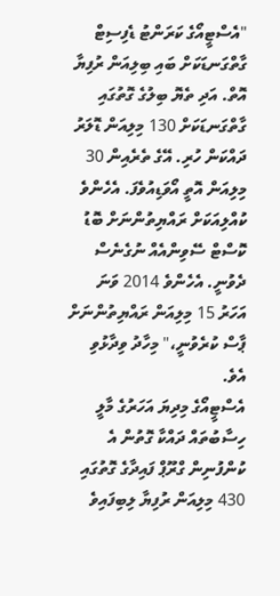"އެސްޓީއޯގެ ކަރަންޓު ޑެފިސިޓް ގާތްގަނޑަކަށް ބައި ބިލިއަން ރުފިޔާ އޮތް. އަދި ތެޔޮ ބިލުގެ ގޮތުގައި ގާތްގަނޑަކަށް 130 މިލިއަން ޑޮލަރު ދައްކަން ހުރި. އޭގެ ތެރެއިން 30 މިލިއަން އޮތީ އޯވަޑިއުވެފަ. އެހެންވެ ކުއްލިއަކަށް ރައްޔިތުންނަށް ބޮޑު ކޮސްޓް ސޭވިންއެއް ނުގެނެސް ދެވުނީ. އެހެންވެ 2014 ވަނަ އަހަރު 15 މިލިއަން ރައްޔިތުންނަށް ޕާސް ކުރެވުނީ،" މިހާދު ވިދާޅުވި އެވެ.
އެސްޓީއޯގެ މިދިޔަ އަހަރުގެ މާލީ ހިސާބުތައް ދައްކާ ގޮތުން އެ ކުންފުނިން ގްރޫޕް ފައިދާގެ ގޮތުގައި 430 މިލިއަން ރުފިޔާ ލިބިފައިވެ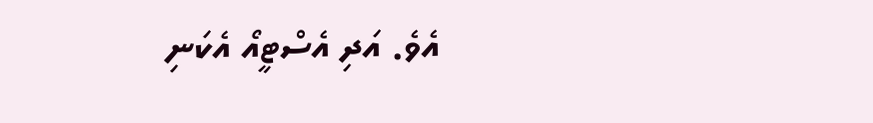އެވެ. އަދި އެސްޓީއޯ އެކަނި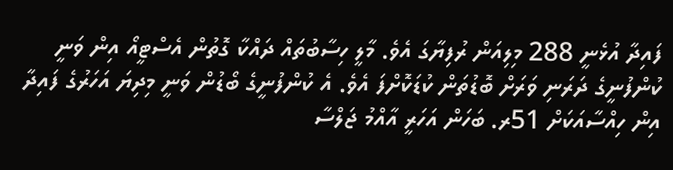ފައިދާ އުޅެނީ 288 މިލިއަން ރުފިޔާގަ އެވެ. މާލީ ހިސާބުތައް ދައްކާ ގޮތުން އެސްޓީއޯ އިން ވަނީ ކުންފުނީގެ ދަރަނި ވަރަށް ބޮޑުތަން ކުޑަކޮށްފަ އެވެ. އެ ކުންފުނީގެ ބޯޑުން ވަނީ މިދިޔަ އަހަރުގެ ފައިދާ އިން ހިއްސާއަކަށް 51ރ. ބަހަން އަހަރީ އާއްމު ޖަލްސާ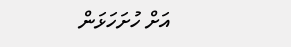އަށް ހުށަހަޅަން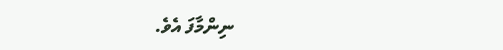ނިންމާފަ އެވެ.